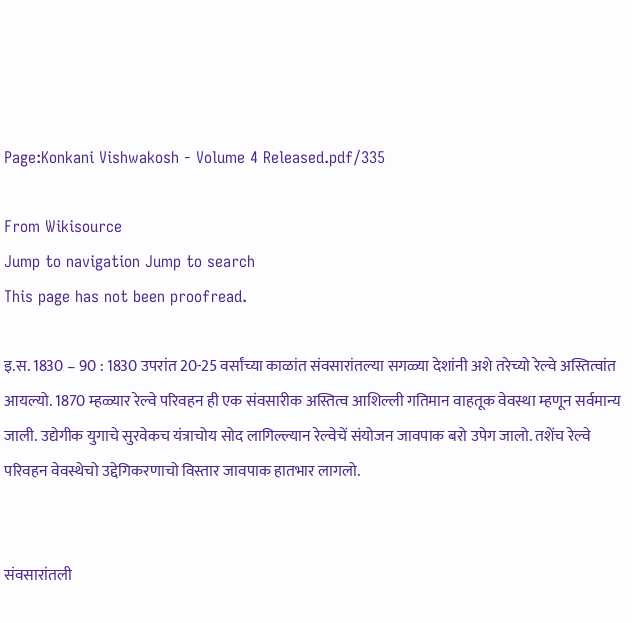Page:Konkani Vishwakosh - Volume 4 Released.pdf/335

From Wikisource
Jump to navigation Jump to search
This page has not been proofread.

इ.स. 1830 – 90 : 1830 उपरांत 20-25 वर्सांच्या काळांत संवसारांतल्या सगळ्या देशांनी अशे तरेच्यो रेल्वे अस्तित्वांत आयल्यो. 1870 म्हळ्यार रेल्वे परिवहन ही एक संवसारीक अस्तित्व आशिल्ली गतिमान वाहतूक वेवस्था म्हणून सर्वमान्य जाली. उद्येगीक युगाचे सुरवेकच यंत्राचोय सोद लागिल्ल्यान रेल्वेचें संयोजन जावपाक बरो उपेग जालो. तशेंच रेल्वे परिवहन वेवस्थेचो उद्देगिकरणाचो विस्तार जावपाक हातभार लागलो.


संवसारांतली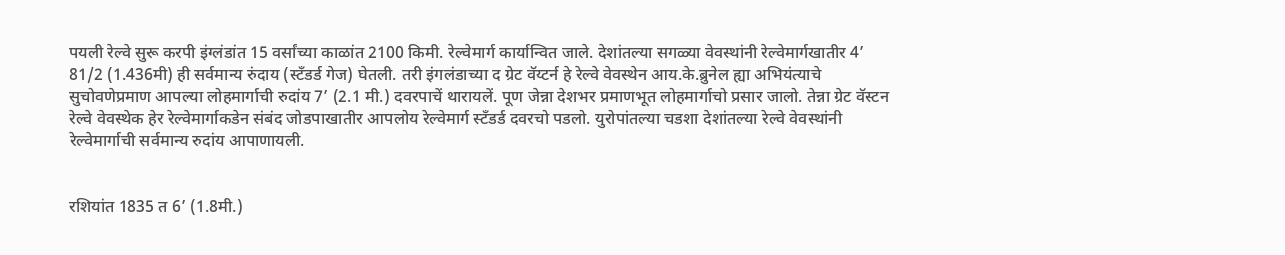पयली रेल्वे सुरू करपी इंग्लंडांत 15 वर्सांच्या काळांत 2100 किमी. रेल्वेमार्ग कार्यान्वित जाले. देशांतल्या सगळ्या वेवस्थांनी रेल्वेमार्गखातीर 4’ 81/2 (1.436मी) ही सर्वमान्य रुंदाय (स्टँडर्ड गेज) घेतली. तरी इंगलंडाच्या द ग्रेट वॅय्टर्न हे रेल्वे वेवस्थेन आय.के.ब्रुनेल ह्या अभियंत्याचे सुचोवणेप्रमाण आपल्या लोहमार्गाची रुदांय 7’ (2.1 मी.) दवरपाचें थारायलें. पूण जेन्ना देशभर प्रमाणभूत लोहमार्गाचो प्रसार जालो. तेन्ना ग्रेट वॅस्टन रेल्वे वेवस्थेक हेर रेल्वेमार्गाकडेन संबंद जोडपाखातीर आपलोय रेल्वेमार्ग स्टँडर्ड दवरचो पडलो. युरोपांतल्या चडशा देशांतल्या रेल्वे वेवस्थांनी रेल्वेमार्गाची सर्वमान्य रुदांय आपाणायली.


रशियांत 1835 त 6’ (1.8मी.)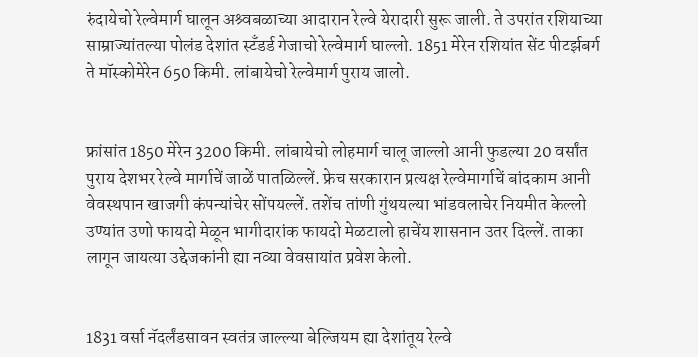रुंदायेचो रेल्वेमार्ग घालून अश्र्वबळाच्या आदारान रेल्वे येरादारी सुरू जाली. ते उपरांत रशियाच्या साम्राज्यांतल्या पोलंड देशांत स्टँडर्ड गेजाचो रेल्वेमार्ग घाल्लो. 1851 मेरेन रशियांत सेंट पीटर्झबर्ग ते मॉस्कोमेरेन 650 किमी. लांबायेचो रेल्वेमार्ग पुराय जालो.


फ्रांसांत 1850 मेरेन 3200 किमी. लांबायेचो लोहमार्ग चालू जाल्लो आनी फुडल्या 20 वर्सांत पुराय देशभर रेल्वे मार्गाचें जाळें पातळिल्लें. फ्रेच सरकारान प्रत्यक्ष रेल्वेमार्गाचें बांदकाम आनी वेवस्थपान खाजगी कंपन्यांचेर सोंपयल्लें. तशेंच तांणी गुंथयल्या भांडवलाचेर नियमीत केल्लो उण्यांत उणो फायदो मेळून भागीदारांक फायदो मेळटालो हाचेंय शासनान उतर दिल्लें. ताका लागून जायत्या उद्देजकांनी ह्या नव्या वेवसायांत प्रवेश केलो.


1831 वर्सा नॅदर्लंडसावन स्वतंत्र जाल्ल्या बेल्जियम ह्या देशांतूय रेल्वे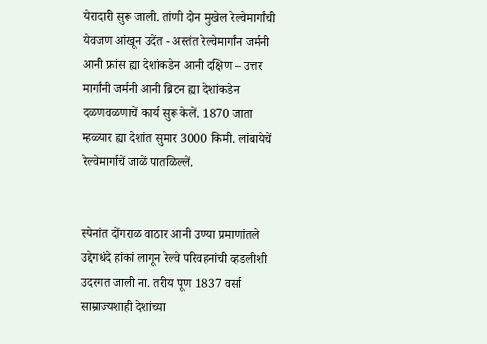येरादारी सुरू जाली. तांणी दोन मुखेल रेल्वेमार्गांची येवजण आंखून उदेंत - अस्तंत रेल्वेमार्गांन जर्मनी आनी फ्रांस ह्या देशांकडेन आनी दक्षिण – उत्तर मार्गांनी जर्मनी आनी ब्रिटन ह्या देशांकडेन दळणवळणाचें कार्य सुरू केलें. 1870 जाता म्हळ्यार ह्या देशांत सुमार 3000 किमी. लांबायेचें रेल्वेमार्गाचें जाळें पातळिल्लें.


स्पेनांत दोंगराळ वाठार आनी उण्या प्रमाणांतले उद्देगधंदे हांकां लागून रेल्वे परिवहनांची व्हडलीशी उदरगत जाली ना. तरीय पूण 1837 वर्सा साम्राज्यशाही देशांच्या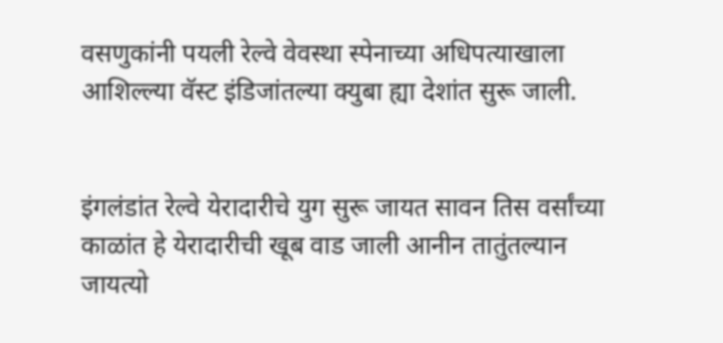वसणुकांनी पयली रेल्वे वेवस्था स्पेनाच्या अधिपत्याखाला आशिल्ल्या वॅस्ट इंडिजांतल्या क्युबा ह्या देशांत सुरू जाली.


इंगलंडांत रेल्वे येरादारीचे युग सुरू जायत सावन तिस वर्सांच्या काळांत हे येरादारीची खूब वाड जाली आनीन तातुंतल्यान जायत्यो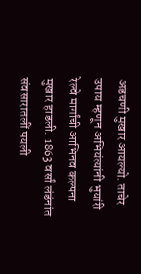अडचणी मुखार आयल्यो. ताचेर उपाय म्हणून अभियंत्यांनी भुयांरी रेल्वे मार्गांची आभिनव कल्पना मुखार हाडली. 1863 वर्सां लंडंनांत संवसारातलीं पयली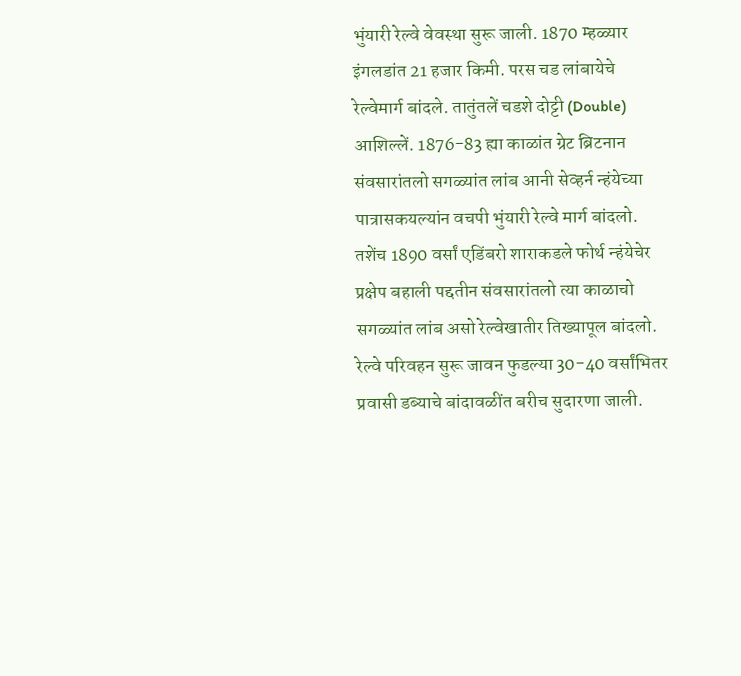भुंयारी रेल्वे वेवस्था सुरू जाली. 1870 म्हळ्यार इंगलडांत 21 हजार किमी. परस चड लांबायेचे रेल्वेमार्ग बांदले. तातुंतलें चडशे दोट्टी (Double) आशिल्लें. 1876-83 ह्या काळांत ग्रेट ब्रिटनान संवसारांतलो सगळ्यांत लांब आनी सेव्हर्न न्हंयेच्या पात्रासकयल्यांन वचपी भुंयारी रेल्वे मार्ग बांदलो. तशेंच 1890 वर्सां एडिंबरो शाराकडले फोर्थ न्हंयेचेर प्रक्षेप बहाली पद्दतीन संवसारांतलो त्या काळाचो सगळ्यांत लांब असो रेल्वेखातीर तिख्यापूल बांदलो. रेल्वे परिवहन सुरू जावन फुडल्या 30-40 वर्सांभितर प्रवासी डब्याचे बांदावळींत बरीच सुदारणा जाली.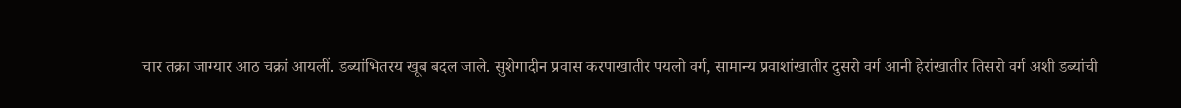चार तक्रा जाग्यार आठ चक्रां आयलीं. डब्यांभितरय खूब बदल जाले. सुशेगादीन प्रवास करपाखातीर पयलो वर्ग, सामान्य प्रवाशांखातीर दुसरो वर्ग आनी हेरांखातीर तिसरो वर्ग अशी डब्यांची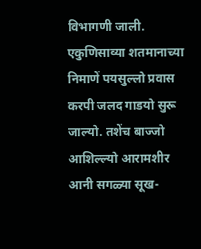विभागणी जाली. एकुणिसाव्या शतमानाच्या निमाणें पयसुल्लो प्रवास करपी जलद गाडयो सुरू जाल्यो. तशेंच बाज्जो आशिल्ल्यो आरामशीर आनी सगळ्या सूख-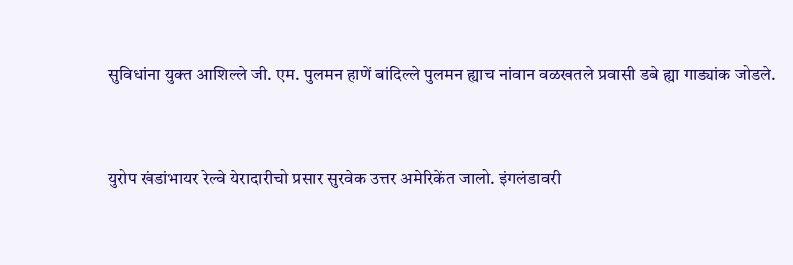सुविधांना युक्त आशिल्ले जी. एम. पुलमन हाणें बांदिल्ले पुलमन ह्याच नांवान वळखतले प्रवासी डबे ह्या गाड्यांक जोडले.


युरोप खंडांभायर रेल्वे येरादारीचो प्रसार सुरवेक उत्तर अमेरिकेंत जालो. इंगलंडावरी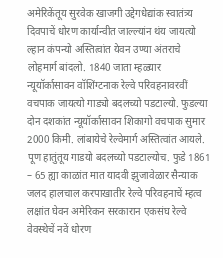अमेरिकेंतूय सुरवेक खाजगी उद्देगधेद्यांक स्वातंत्र्य दिवपाचें धोरण कार्यान्वीत जाल्ल्यांन थंय जायत्यो ल्हान कंपन्यो अस्तित्वांत येवन उण्या अंतराचे लोहमार्ग बांदलो. 1840 जाता म्हळ्यार न्यूयॉर्कासावन वॉशिंग्टनाक रेल्वे परिवहनावरवीं वचपाक जायत्यो गाड्यो बदलच्यो पडटाल्यो. फुडल्या दोन दशकांत न्यूयॉर्कासावन शिकागो वचपाक सुमार 2000 किमी. लांबायेचे रेल्वेमार्ग अस्तित्वांत आयले. पूण हातुंतूय गाडयो बदलच्यो पडटाल्योच. फुडे 1861 – 65 ह्या काळांत मात यादवी झुजावेळार सैन्याक जलद हालचाल करपाखातीर रेल्वे परिवहनाचें म्हत्व लक्षांत घेवन अमेरिकन सरकारान एकसंघ रेल्वे वेवस्थेचें नवें धोरण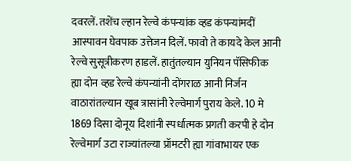दवरलें. तशेंच ल्हान रेल्वे कंपन्यांक व्हड कंपन्यांमदीं आस्पावन घेवपाक उत्तेजन दिलें. फावो ते कायदे केल आनी रेल्वे सुसूत्रीकरण हाडलें. हातुंतल्यान युनियन पॅसिफीक ह्या दोन व्हड रेल्वे कंपन्यांनी दोंगराळ आनी निर्जन वाठारांतल्यान खूब त्रासांनी रेल्वेमार्ग पुराय केले. 10 मे 1869 दिसा दोनूय दिशांनी स्पर्धात्मक प्रगती करपी हे दोन रेल्वेमार्ग उटा राज्यांतल्या प्रॉमटरी ह्या गांवाभायर एक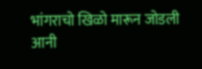भांगराचो खिळो मारून जोडली आनी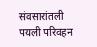संवसारांतली पयली परिवहन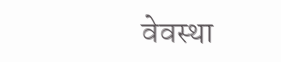वेवस्था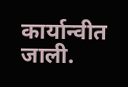कार्यान्वीत जाली.